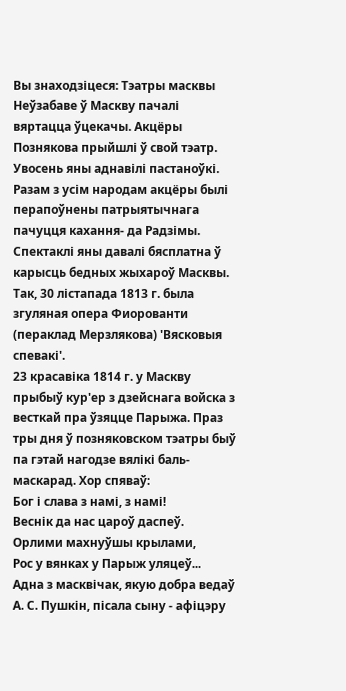Вы знаходзіцеся: Тэатры масквы
Неўзабаве ў Маскву пачалі вяртацца ўцекачы. Акцёры Познякова прыйшлі ў свой тэатр. Увосень яны аднавілі пастаноўкі. Разам з усім народам акцёры былі перапоўнены патрыятычнага пачуцця кахання- да Радзімы. Спектаклі яны давалі бясплатна ў карысць бедных жыхароў Масквы. Так, 30 лістапада 1813 г. была згуляная опера Фиорованти (пераклад Мерзлякова) 'Вясковыя спевакі'.
23 красавіка 1814 г. у Маскву прыбыў кур'ер з дзейснага войска з весткай пра ўзяцце Парыжа. Праз тры дня ў позняковском тэатры быў па гэтай нагодзе вялікі баль-маскарад. Хор спяваў:
Бог і слава з намі, з намі!
Веснік да нас цароў даспеў.
Орлими махнуўшы крылами,
Рос у вянках у Парыж уляцеў...
Адна з масквічак, якую добра ведаў А. С. Пушкін, пісала сыну - афіцэру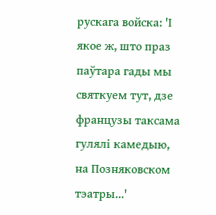рускага войска: 'І якое ж, што праз паўтара гады мы святкуем тут, дзе французы таксама гулялі камедыю, на Позняковском тэатры...'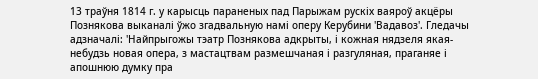13 траўня 1814 г. у карысць параненых пад Парыжам рускіх ваяроў акцёры Познякова выканалі ўжо згадвальную намі оперу Керубини 'Вадавоз'. Гледачы адзначалі: 'Найпрыгожы тэатр Познякова адкрыты, і кожная нядзеля якая-небудзь новая опера, з мастацтвам размешчаная і разгуляная, праганяе і апошнюю думку пра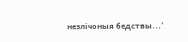незлічоныя бедствы...'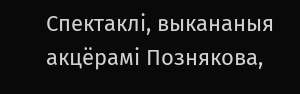Спектаклі, выкананыя акцёрамі Познякова,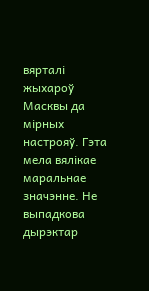вярталі жыхароў Масквы да мірных настрояў. Гэта мела вялікае маральнае значэнне. Не выпадкова дырэктар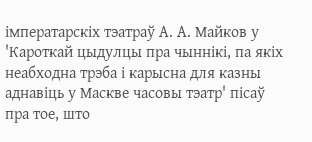імператарскіх тэатраў А. А. Майков у 'Кароткай цыдулцы пра чыннікі, па якіх неабходна трэба і карысна для казны аднавіць у Маскве часовы тэатр' пісаў пра тое, што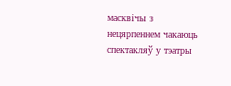масквічы з нецярпеннем чакаюць спектакляў у тэатры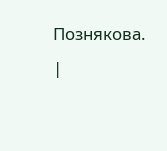Познякова.
|